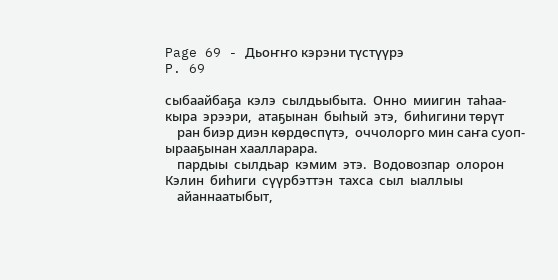Page 69 - Дьоҥҥо кэрэни түстүүрэ
P. 69

сыбаайбаҕа  кэлэ  сылдьыбыта.  Онно  миигин  таһаа-   кыра  эрээри,  атаҕынан  быһый  этэ,  биһигини төрүт
    ран биэр диэн көрдөспүтэ,  оччолорго мин саҥа суоп-   ырааҕынан хаалларара.
    пардыы  сылдьар  кэмим  этэ.  Водовозпар  олорон        Кэлин  биһиги  сүүрбэттэн  тахса  сыл  ыаллыы
    айаннаатыбыт,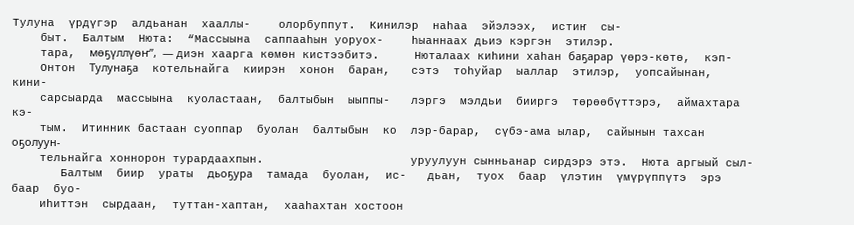Тулуна  үрдүгэр  алдьанан  хааллы-    олорбуппут.  Кинилэр  наһаа  эйэлээх,  истиҥ  сы-
    быт.  Балтым  Нюта:  “Массыына  саппааһын уоруох-    һыаннаах дьиэ кэргэн  этилэр.
    тара,  мөҕүллүөҥ”,  — диэн хаарга көмөн кистээбитэ.     Нюталаах киһини хаһан баҕарар үөрэ-көтө,  кэп-
    Онтон  Тулунаҕа  котельнайга  киирэн  хонон  баран,   сэтэ  тоһуйар  ыаллар  этилэр,  уопсайынан,  кини-
    сарсыарда  массыына  куоластаан,  балтыбын  ыыппы-   лэргэ  мэлдьи  бииргэ  төрөөбүттэрэ,  аймахтара  кэ-
    тым.  Итинник бастаан суоппар  буолан  балтыбын  ко  лэр-барар,  сүбэ-ама ылар,  сайынын тахсан  оҕолуун-
    тельнайга хоннорон турардаахпын.                     уруулуун сынньанар сирдэрэ этэ.  Нюта аргыый сыл-
       Балтым  биир  ураты  дьоҕура  тамада  буолан,  ис-   дьан,  туох  баар  үлэтин  үмүрүппүтэ  эрэ  баар  буо-
    иһиттэн  сырдаан,  туттан-хаптан,  хааһахтан хостоон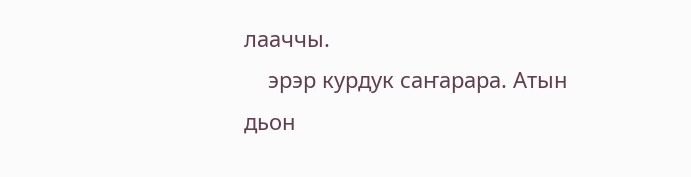лааччы.
    эрэр курдук саҥарара. Атын дьон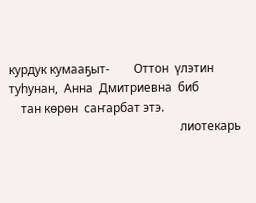курдук кумааҕыт-        Оттон  үлэтин  туһунан,  Анна  Дмитриевна  биб
    тан көрөн  саҥарбат этэ.
                                                         лиотекарь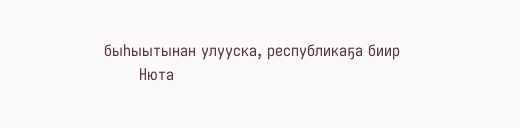быһыытынан улууска, республикаҕа биир
       Нюта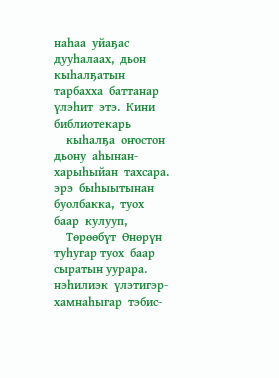наһаа  уйаҕас  дууһалаах,  дьон  кыһалҕатын   тарбахха  баттанар  үлэһит  этэ.  Кини  библиотекарь
    кыһалҕа  оҥостон дьону  аһынан-харыһыйан  тахсара.   эрэ  быһыытынан  буолбакка,  туох  баар  кулууп,
    Төрөөбүт  Өнөрүн туһугар туох  баар  сыратын уурара.   нэһилиэк  үлэтигэр-хамнаһыгар  тэбис-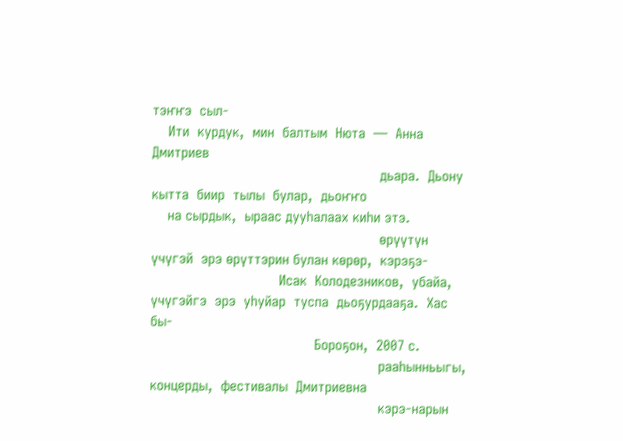тэҥҥэ  сыл-
    Ити  курдук,  мин  балтым  Нюта  —  Анна Дмитриев
                                                         дьара.  Дьону  кытта  биир  тылы  булар,  дьоҥҥо
    на сырдык,  ыраас дууһалаах киһи этэ.
                                                         өрүүтүн үчүгэй  эрэ өрүттэрин булан көрөр,  кэрэҕэ-
                                Исак  Колодезников,  убайа,   үчүгэйгэ  эрэ  уһуйар  туспа  дьоҕурдааҕа.  Хас  бы-
                                         Бороҕон,  2007 с.
                                                         рааһынньыгы,  концерды,  фестивалы  Дмитриевна
                                                         кэрэ-нарын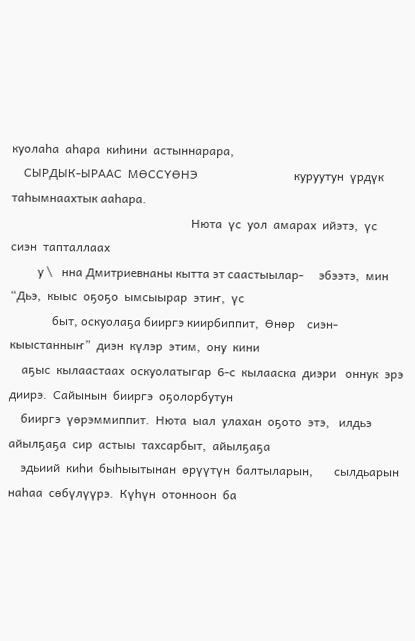куолаһа  аһара  киһини  астыннарара,
    СЫРДЫК-ЫРААС  МӨССҮӨНЭ                                куруутун  үрдүк таһымнаахтык ааһара.
                                                            Нюта  үс  уол  амарах  ийэтэ,  үс  сиэн  тапталлаах
         у \   нна Дмитриевнаны кытта эт саастыылар-     эбээтэ,  мин  “Дьэ,  кыыс  оҕоҕо  ымсыырар  этиҥ,  үс
              быт, оскуолаҕа бииргэ киирбиппит,  Өнөр    сиэн-кыыстанныҥ”  диэн  күлэр  этим,  ону  кини
    аҕыс  кылаастаах  оскуолатыгар  6-с  кылааска  диэри   оннук  эрэ  диирэ.  Сайынын  бииргэ  оҕолорбутун
    бииргэ  үөрэммиппит.  Нюта  ыал  улахан  оҕото  этэ,   илдьэ  айылҕаҕа  сир  астыы  тахсарбыт,  айылҕаҕа
    эдьиий  киһи  быһыытынан  өрүүтүн  балтыларын,       сылдьарын  наһаа  сөбүлүүрэ.  Күһүн  отонноон  ба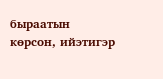быраатын көрсон, ийэтигэр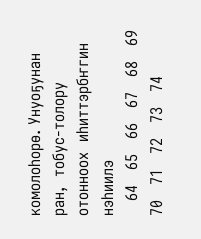комолоһорө. Унуоҕунан      ран,  тобус-толору  отонноох  иһиттэрбҥгин  нэһиилэ
   64   65   66   67   68   69   70   71   72   73   74